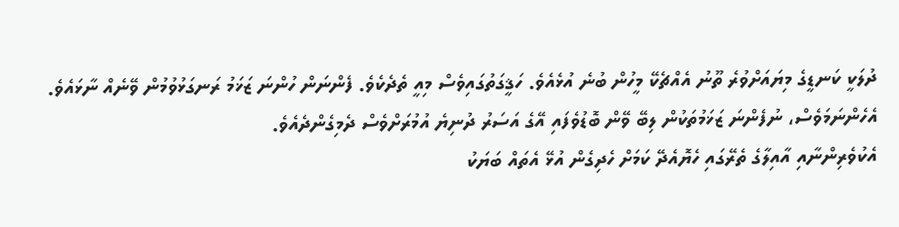ދުލަކީ ކަނޑީގެ މިޔައަށްވުރެ ތޫނު އެއްޗެކޭ މީހުން ބުނެ އުޅެއެވެ. ހަޤީގަތުގައިވެސް މިއީ ތެދެކެވެ. ފެންނަން ހުންނަ ޒަޚަމު ރަނގަޅުވުމުން ވޭނެއް ނާޅައެވެ. އެހެންނަމަވެސް، ނުފެންނަ ޒަޚަމުތަކުން ލިބޭ ވޭން ބޮޑުވެފައި އޭގެ އަސަރު ދުނިޔެ އުމުރަށްވެސް ދެމިގެންދެއެވެ.
އެކުވެރިންނާއި އާއިލާގެ ތެރޭގައި ހެޔޮއެދޭ ކަމަށް ހެދިގެން އުޅޭ އެތައް ބަޔަކު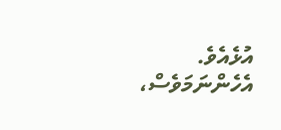އުޅެއެވެ. އެހެންނަމަވެސް،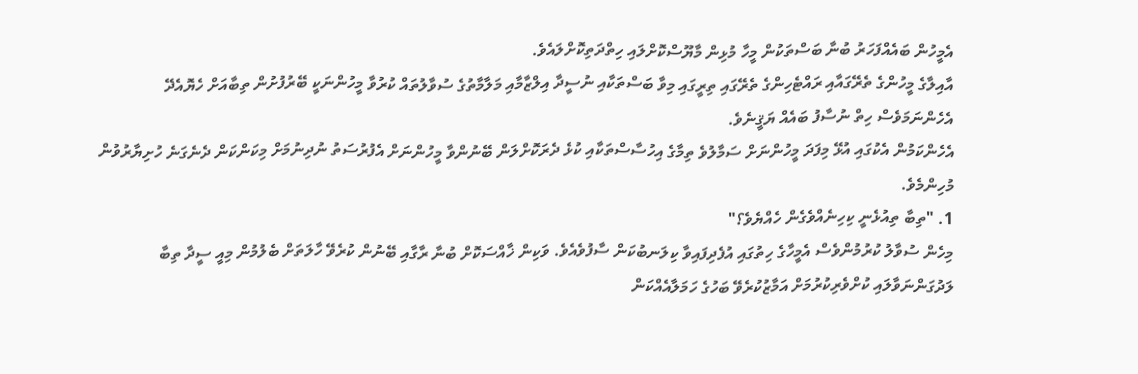އެމީހުން ބައެއްފަހަރު ބުނާ ބަސްތަކުން މީހާ މުޅިން މާޔޫސްކޮށްލައި ހިތްދަތިކޮށްލައެވެ.
އާއިލާގެ މީހުންގެ ތެރޭގައާއި ރައްޓެހިންގެ ތެރޭގައި ތިރީގައި މިވާ ބަސްތަކާއި ނުސީދާ އިލްޒާމާއި މަލާމާތުގެ ސުވާލުތައް ކުރުވާ މީހުންނަކީ ބޭރުފުށުން ތިބާއަށް ހެޔޮއެދޭ އެހެންނަމަވެސް ހިތް ނުސާފު ބައެއް ޔަޤީނެވެ.
އެހެންކަމުން އެކުގައި އުޅޭ މިފަދަ މީހުންނަށް ސަމާލުވެ ތިމާގެ އިހުސާސްތަކާއި ކުޅެ ދެރަކޮށްލަން ބޭނުންވާ މީހުންނަށް އެފުރުސަތު ނުދިނުމަށް މިކަންކަން ދެނެގަނެ ހުށިޔާރުވުން މުހިންމެވެ.
1. "ތިބާ ތިއުޅެނީ ކިހިނެއްވެގެން ހެއްޔެވެ؟"
މިހެން ސުވާލު ކުރުމުންވެސް އެމީހާގެ ހިތުގައި އުފެދިފައިވާ ކިލަނބުކަން ސާފުވެއެވެ. ވަކިން ޚާއްސަކޮށް ބުނާ ރާގާއި ބޭނުން ކުރެވޭ ހާލަތަށް ބެލުމުން މިއީ ސީދާ ތިބާ ލަދުގަންނަވާލައި ކުށްވެރިކުރުމަށް އަމާޒުކުރެވޭ ބަހުގެ ހަމަލާއެއްކަން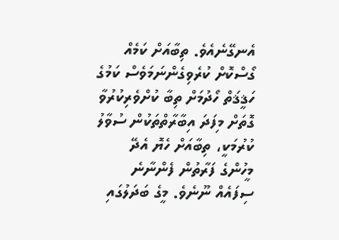އެނގޭނެއެވެ. ތިބާއަށް ކަމެއް ގޯސްކޮށް ކުރެވިގެންނަމަވެސް ކަމުގެ ހަޤީޤަތް ހޯދުމަށް ތިބާ ކުށްވެރިކުރުވާ ގޮތަށް މިފަދަ އިބާރާތްތަކުން ސުވާލު ކުރުމަކީ، ތިބާއަށް ހެޔޮ އެދޭ މީހުންގެ ފަރާތުން ފެންނާނެ ސިފައެއް ނޫނެވެ. މީގެ ބަދަލުގައި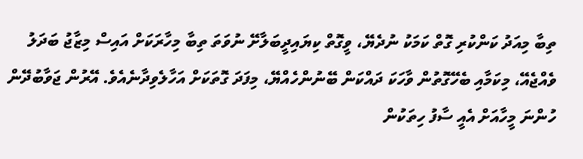ތިބާ މިއަދު ކަންކުރި ގޮތް ކަމަކު ނުދެޔޭ، ވީގޮތް ކިޔައިދީބަލާށޭ ނުވަތަ ތިބާ މިހާރަކަށް އައިސް މިޒާޖު ބަދަލު ވެއްޖެއޭ، މިކަމާއި ބެހޭގޮތުން ވާހަކަ ދައްކަން ބޭނުންހެއްޔޭ، މިފަދަ ގޮތަކަށް އަހާލެވިދާނެއެވެ. އޭރުން ޖަވާބުދޭން ހުންނަ މީހާއަށް އެއީ ސާފު ހިތަކުން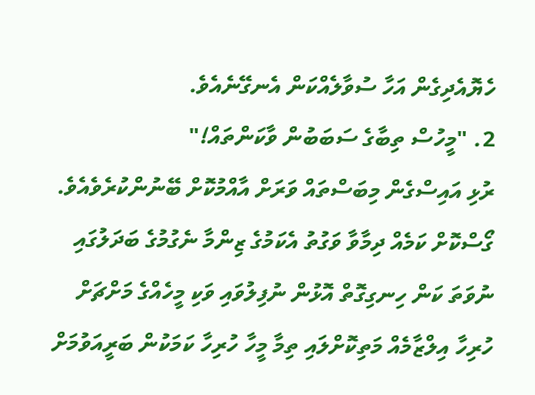ހެޔޮއެދިގެން އަހާ ސުވާލެއްކަން އެނގޭނެއެވެ.
2. "މީހުސް ތިބާގެ ސަބަބުން ވާކަންތައް!"
ރުޅި އައިސްގެން މިބަސްތައް ވަރަށް އާއްމުކޮށް ބޭނުންކުރެވެއެވެ. ގޯސްކޮށް ކަމެއް ދިމާވާ ވަގުތު އެކަމުގެ ޒިންމާ ނެގުމުގެ ބަދަލުގައި ނުވަތަ ކަން ހިނގިގޮތް އޮޅުން ނުފިލުވައި ވަކި މީހެއްގެ މަށްޗަށް ހުރިހާ އިލްޒާމެއް މަތިކޮށްލައި ތިމާ މީހާ ހުރިހާ ކަމަކުން ބަރީއަވުމަށް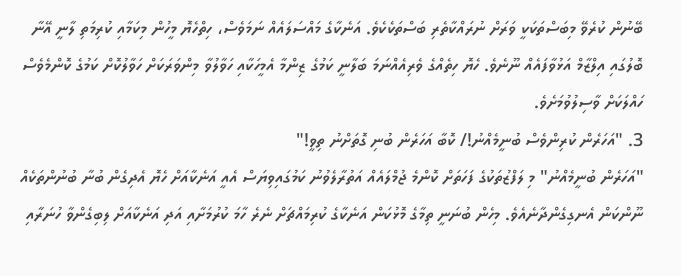ބޭނުން ކުރެވޭ މިބަސްތަކަކީ ވަރަށް ނުރައްކާތެރި ބަސްތަކެކެވެ. އަނެކާގެ މައްސަލައެއް ނަމަވެސް، ހިތްހެޔޮ މީހުން މިކަމާއި ކުރިމަތި ލާނީ އޭނާ ބޮލުގައި އިލްޒާމް އަޅުވާފައެއް ނޫނެވެ. ހެޔޮ ހިތެއްގެ ވެރިއެއްނަމަ ބަލާނީ ކަމުގެ ޒިންމާ އެމީހަކާއި ހަވާލުވާ މިންވަރަކަށް ހަވާލުކޮށް ކަމުގެ ކޮންމެވެސް ހައްލަކަށް ވާސިލުވުމަށެވެ.
3. "އަހަރެން ކުރިންވެސް ބުނީމެއްނު!/ ކޮބާ އަހަރެން ބުނި ގޮތަށްނު ތިވީ!"
"އަހަރެން ބުނީމެއްނު" މި ލަފްޒުތަކުގެ ފަހަތަށް ކޮންމެ ޖުމްލައެއް އަތުރާލެވުނު ކަމުގައިވިޔަސް އެއީ އަނެކާއަށް ހެޔޮ އެދިގެން ބުނާ ބުނުންތަކެއް ނޫންކަން އެނގިގެންދާނެއެވެ. މިހެން ބުނަނީ ތިމާގެ މޮޅުކަން އަނެކާގެ ކުރިމައްޗަށް ނެރެ ހާމަ ކުރުމަށާއި އަދި އަނެކާއަށް ލިބިގެންވާ ހުނަރާއި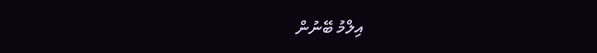އިލްމު ބޭނުން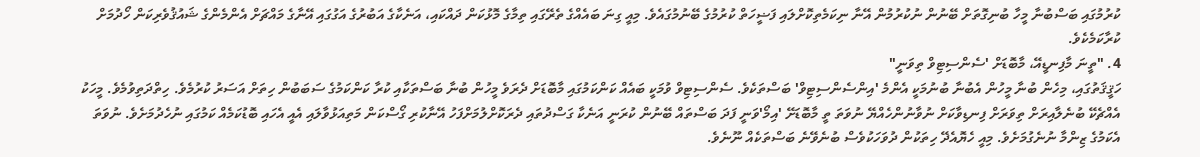ކުރުމުގައި ބަސްބުނާ މީހާ ބުނިގޮތަށް ބޭނުން ނުކުރުމުން އޭނާ ނިކަމެތިކޮށްލައި ފަޟީހަތް ކުރުމުގެ ބޭނުމުގައެވެ. މިއީ ގިނަ ބައެއްގެ ތެރޭގައި ތިމާގެ މޮޅުކަން ދައްކައި، އަނެކާގެ އަބުރުގެ އަގުގައި އޭނާގެ މައްޗަށް އެންމެންގެ ޝައުޤުވެރިކަން ހޯދުމަށް ކުރާކަމެކެވެ.
4. "ތީނަ މާފިނޑީއޭ، މާބޮޑަށް 'ސެންސިޓިވް ތިވަނީ"
ހަޤީޤަތުގައި، މިހެން ބުނާ މީހުން އެބުނާ ބުނުމަކީ އެންމެ 'އިންސެންސިޓިވް' ބަސްތަކެވެ. ސެންސިޓިވް ވުމަކީ ބައެއް ކަންކަމުގައި މާބޮޑަށް ދެރަވެ މީހުން ބުނާ ބަސްތަކާއި ކުރާ ކަންކަމުގެ ސަބަބުން ހިތަށް އަސަރު ކުރުމެވެ. ހިތްދަތިވުމެވެ. މީހަކު އެއްޗެކޭ ބުނެލާއިރަށް ތިވަރަށް ފިނޑިވާކަށް ނުވާނުންހެއްޔޭ ނުވަތަ ތީ މާބޮޑަށޭ 'އިމޯ'ވަނީ ފަދަ ބަސްތައް ބޭނުން ކުރަނީ އަނެކާ ގަސްދުތައި ދެރަކޮށްލުމަށްފަހު އޭނާކުރި ގޯސްކަން މަތިއަޅުވާލައި އެއީ އެހައި ބޮޑުކަމެއް ކަމުގައި ނުހެދުމަށެވެ. ނުވަތަ އެކަމުގެ ޒިންމާ ނުނެގުމަށެވެ. މިއީ ހެޔޮއެދޭ ހިތަކުން ދުވަހަކުވެސް ބުނެވޭނެ ބަސްތަކެއް ނޫނެވެ.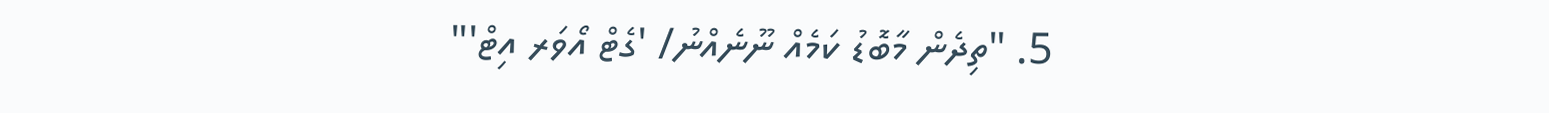5. "ތިދެން މާބޮޑު ކަމެއް ނޫނެއްނު/ 'ގެޓް އޯވަރ އިޓް'"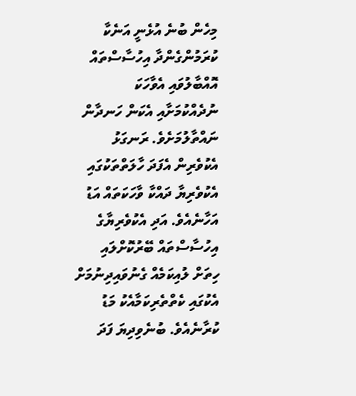މިހެން ބުނެ އުޅެނީ އަނެކާ ކުރަމުންގެންދާ އިހުސާސްތައް އޮއްބާލުވައި އެވާހަކަ ނުދެއްކުމަށާއި އެކަން ހަނދާން ނައްތާލުމަށެވެ. ރަނގަޅު އެކުވެރިން އެފަދަ ހާލަތްތަކުގައި އެކުވެރިޔާ ދައްކާ ވާހަކަތައް އަޑު އަހާނެއެވެ. އަދި އެކުވެރިޔާގެ އިހުސާސްތައް ބޭރުކޮށްލައި ހިތަށް ލުއިކަމެއް ގެނުވައިދިނުމަށް އެކުގައި ކެތްތެރިކަމާއެކު މަޑު ކުރާނެއެވެ. ބުނެވިދިޔަ ފަދަ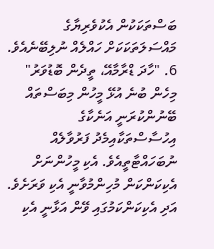ބަސްތަކަކުން އެކުވެރިޔާގެ މައްސަލަތަކަކަށް ހައްލެއް ނުލިބޭނެއެވެ.
6. "ހާދަ ޑްރާމާއޭ، ތީދެން ބޮޑުވަރު"
މިހެން ބުނެ އުޅޭ މީހުން މިބަސްތައް ބޭނުންކުރަނީ އަނެކާގެ އިހުސާސްތަކާއިމެދު ފަރުވާލެއް ނުބަހައްޓާތީއެވެ. އެކި މީހުންނަށް އެކިކަންކަން މުހިންމުވާނީ އެކި ވަރަށެވެ. އަދި އެކިކަންކަމުގައި ވޭން އަޅާނީ އެކި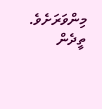މިންވަރަށެވެ. ތީދެން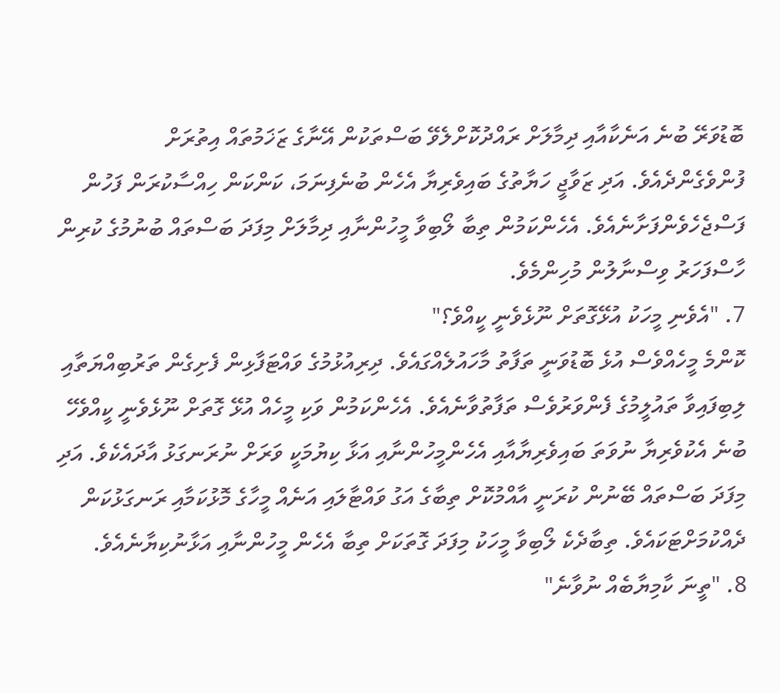ބޮޑުވަރޭ ބުނެ އަނެކާއާއި ދިމާލަށް ރައްދުކޮށްލެވޭ ބަސްތަކުން އޭނާގެ ޒަޚަމުތައް އިތުރަށް ފުންވެގެންދެއެވެ. އަދި ޒަވާޖީ ހަޔާތުގެ ބައިވެރިޔާ އެހެން ބުނެފިނަމަ، ކަންކަން ހިއްސާކުރަން ފަހުން ފަސްޖެހެވެންފަށާނެއެވެ. އެހެންކަމުން ތިބާ ލޯބިވާ މީހުންނާއި ދިމާލަށް މިފަދަ ބަސްތައް ބުނުމުގެ ކުރިން ހާސްފަހަރު ވިސްނާލުން މުހިންމެވެ.
7. "އެވެނި މީހަކު އުޅޭގޮތަށް ނޫޅެވެނީ ކީއްވެ؟"
ކޮންމެ މީހެއްވެސް އުޅެ ބޮޑުވަނީ ތަފާތު މާހައުލެއްގައެވެ. ދިރިއުޅުމުގެ ވައްޓަފާޅިން ފެށިގެން ތަރުބިއްޔަތާއި ލިބިފައިވާ ތައުލީމުގެ ފެންވަރުވެސް ތަފާތުވާނެއެވެ. އެހެންކަމުން ވަކި މީހެއް އުޅޭ ގޮތަށް ނޫޅެވެނީ ކީއްވެހޭ ބުނެ އެކުވެރިޔާ ނުވަތަ ބައިވެރިޔާއާއި އެހެންމީހުންނާއި އަޅާ ކިޔުމަކީ ވަރަށް ނުރަނގަޅު އާދައެކެވެ. އަދި މިފަދަ ބަސްތައް ބޭނުން ކުރަނީ އާއްމުކޮށް ތިބާގެ އަގު ވައްޓާލައި އަނެއް މީހާގެ މޮޅުކަމާއި ރަނގަޅުކަން ދެއްކުމަށްޓަކައެވެ. ތިބާދެކެ ލޯބިވާ މީހަކު މިފަދަ ގޮތަކަށް ތިބާ އެހެން މީހުންނާއި އަޅާނުކިޔާނެއެވެ.
8. "ތީނަ ކާމިޔާބެއް ނުވާނެ"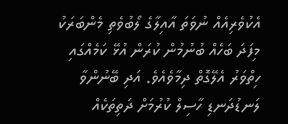އެކުވެރިއެއް ނުވަތަ އާއިލާގެ ލޯބުވެތި މެންބަރަކު މިފަދަ ބަހެއް ބުނުމުން ކުރަން އުޅޭ ކަމެއްގައި ހިތްވަރު އެލޭގޮތް ދިމާވެއެވެ. އަދި ބޭނުންވާ ލަނޑުދަނޑި ހާސިލް ކުރުމަށް ދަތިތަކެއް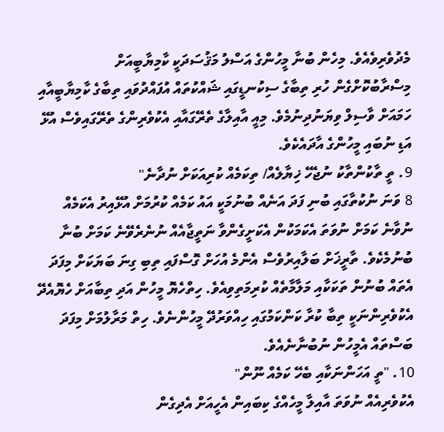މެދުވެރިވެއެވެ. މިހެން ބުނާ މީހުންގެ އަސްލު މަޤުސަދަކީ ކާމިޔާބީއަށް މިސްރާބުކޮށްގެން ހުރި ތިބާގެ ސިކުނޑީގައި ޝައްކުތައް އުފައްދުވައި ތިބާގެ ކާމިޔާބީއާއި ހަމައަށް ވާސިލް ވިޔަނުދިނުމެވެ. މިއީ އާއިލާގެ ތެރޭގައާއި އެކުވެރިންގެ ތެރޭގައިވެސް އުޅޭ އަޑި ނުބައި މީހުންގެ އާދައެކެވެ.
9. ތީ ތާކުންތާކު ނުޖެހޭ ޚިޔާލެއް/ ތިކަމެއް ކުރިއަކަށް ނުދާނެ"
8 ވަނަ ނުކުތާގައި ބުނި ފަދަ އަނެއް ބުނުމަކީ އައު ކަމެއް ކުރުމަށް އުޅޭއިރު އެކަމެއް ނުވާނެ ކަމަށް ނުވަތަ އެކަމަކުން އެކަށީގެންވާ ނަތީޖާއެއް ނުނެރެވޭނެ ކަމަށް ބުނާ ބުނުމެކެވެ. ތާރީޚަށް ބަލާއިރުވެސް އެންމެ އުހަށް ގޮސްފައި ތިބި ގިނަ ބަޔަކަށް މިފަދަ އެތައް ބުނުން ތަކަކާއި މަލާމާތެއް ކުރިމަތިވިއެވެ. ހިތްހެޔޮ މީހުން އަދި ތިބާއަށް ހެޔޮއެދޭ އެކުވެރިންނަކީ ތިބާ ކުރާ ކަންކަމުގައި ހިއްވަރުދޭ މީހުންނެވެ. ހިތް މަރާލުމަށް މިފަދަ ބަސްތައް އެމީހުން ނުބުނާނެއެވެ.
10. "ތީ އަހަންނަކާއި ބެހޭ ކަމެއް ނޫން"
އެކުވެރިއެއް ނުވަތަ އާއިލާ މީހެއްގެ ކިބައިން އެހީއަށް އެދިގެން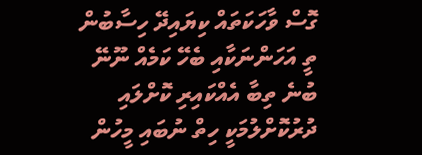ގޮސް ވާހަކަތައް ކިޔައިދޭ ހިސާބުން ތީ އަހަންނަކާއި ބެހޭ ކަމެއް ނޫނޭ ބުނެ ތިބާ އެއްކައިރި ކޮށްލައި ދުރުކޮށްލުމަކީ ހިތް ނުބައި މީހުން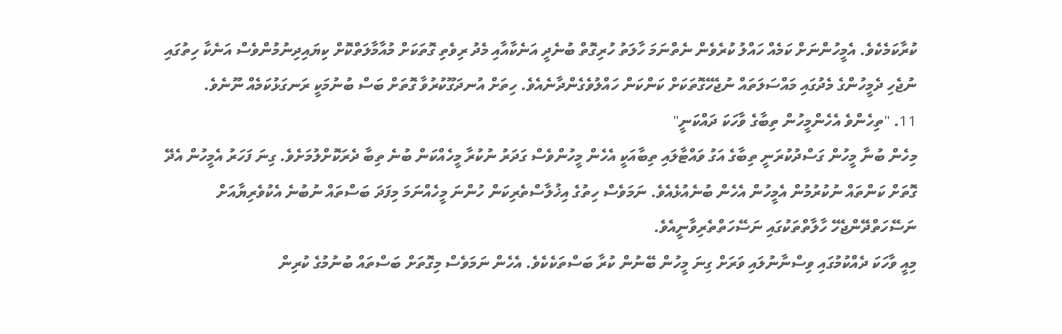ކުރާކަމެކެވެ. އެމީހުންނަށް ކަމެއް ހައްލު ކުރެވެން ނެތްނަމަ ހާލަތު ހުރިގޮތް ބުނެދީ އަނެކާއާއި މެދު ރިވެތި ގޮތަކަށް މުއާމާލަތްކޮށް ކިޔައިދިނުމުންވެސް އަނެކާ ހިތުގައި ނުޖެހި ދެމީހުންގެ މެދުގައި މައްސަލަތައް ނުޖެހޭގޮތަކަށް ކަންކަން ހައްލުވެގެންދާނެއެވެ. ހިތަށް އުނދަގޫކުރުވާ ގޮތަށް ބަސް ބުނުމަކީ ރަނގަޅުކަމެއް ނޫނެވެ.
11. "ތިހެންވެ އެހެންމީހުން ތިބާގެ ވާހަކަ ދައްކަނީ"
މިހެން ބުނާ މީހުން ގަސްދުކުރަނީ ތިބާގެ އަގު ވައްޓާލައި ތިބާއަކީ އެހެން މީހުންވެސް ގަދަރު ނުކުރާ މީހެއްކަން ބުނެ ތިބާ ދެރަކޮށްލުމަށެވެ. ގިނަ ފަހަރު އެމީހުން އެދޭ ގޮތަށް ކަންތައް ނުކުރުމުން އެމީހުން އެހެން ބުނެއުޅެއެވެ. ނަމަވެސް ހިތުގެ އިޚުލާސްތެރިކަން ހުންނަ މީހެއްނަމަ މިފަދަ ބަސްތައް ނުބުނެ އެކުވެރިޔާއަށް ނަސޭހަތްދޭންޖެހޭ ހާލާތްތަކުގައި ނަސޭހަތްތެރިވާނީއެވެ.
މިއީ ވާހަކަ ދެއްކުމުގައި ވިސްނާނުލައި ވަރަށް ގިނަ މީހުން ބޭނުން ކުރާ ބަސްތަކެކެވެ. އެހެން ނަމަވެސް މިގޮތަށް ބަސްތައް ބުނުމުގެ ކުރިން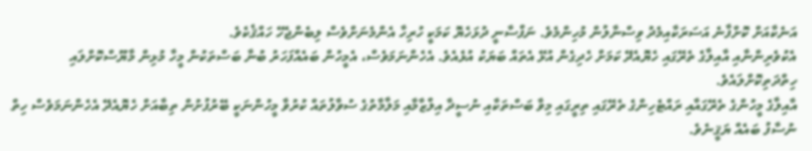އަނެކާއަށް ކޮށްފާނެ އަސަރަކާއިމެދު ވިސްނާލުން މުހިންމެވެ. ނަފްސާނީ ދުޅަހެޔޮ ކަމަކީ ހުރިހާ އެންމެނަށްވެސް ލިބެންޖެހޭ ހައްޤެކެވެ.
އެކުވެރިންނާއި އާއިލާގެ ތެރޭގައި ހެޔޮއެދޭ ކަމަށް ހެދިގެން އުޅޭ އެތައް ބަޔަކު އުޅެއެވެ. އެހެންނަމަވެސް، އެމީހުން ބައެއްފަހަރު ބުނާ ބަސްތަކުން މީހާ މުޅިން މާޔޫސްކޮށްލައި ހިތްދަތިކޮށްލައެވެ.
އާއިލާގެ މީހުންގެ ތެރޭގައާއި ރައްޓެހިންގެ ތެރޭގައި ތިރީގައި މިވާ ބަސްތަކާއި ނުސީދާ އިލްޒާމާއި މަލާމާތުގެ ސުވާލުތައް ކުރުވާ މީހުންނަކީ ބޭރުފުށުން ތިބާއަށް ހެޔޮއެދޭ އެހެންނަމަވެސް ހިތް ނުސާފު ބައެއް ޔަޤީނެވެ.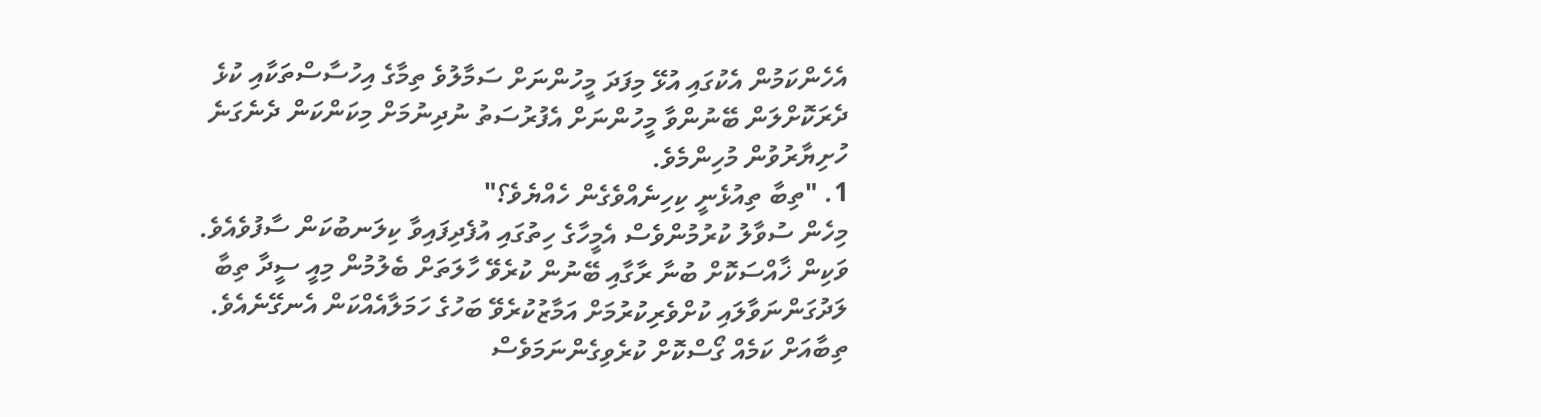އެހެންކަމުން އެކުގައި އުޅޭ މިފަދަ މީހުންނަށް ސަމާލުވެ ތިމާގެ އިހުސާސްތަކާއި ކުޅެ ދެރަކޮށްލަން ބޭނުންވާ މީހުންނަށް އެފުރުސަތު ނުދިނުމަށް މިކަންކަން ދެނެގަނެ ހުށިޔާރުވުން މުހިންމެވެ.
1. "ތިބާ ތިއުޅެނީ ކިހިނެއްވެގެން ހެއްޔެވެ؟"
މިހެން ސުވާލު ކުރުމުންވެސް އެމީހާގެ ހިތުގައި އުފެދިފައިވާ ކިލަނބުކަން ސާފުވެއެވެ. ވަކިން ޚާއްސަކޮށް ބުނާ ރާގާއި ބޭނުން ކުރެވޭ ހާލަތަށް ބެލުމުން މިއީ ސީދާ ތިބާ ލަދުގަންނަވާލައި ކުށްވެރިކުރުމަށް އަމާޒުކުރެވޭ ބަހުގެ ހަމަލާއެއްކަން އެނގޭނެއެވެ. ތިބާއަށް ކަމެއް ގޯސްކޮށް ކުރެވިގެންނަމަވެސް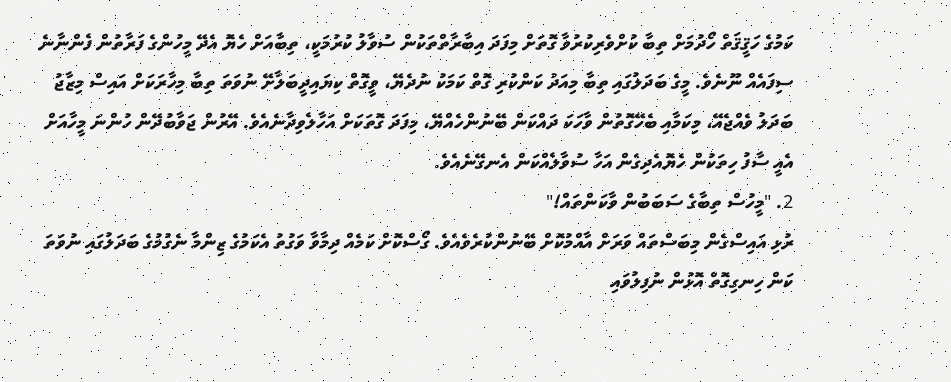ކަމުގެ ހަޤީޤަތް ހޯދުމަށް ތިބާ ކުށްވެރިކުރުވާ ގޮތަށް މިފަދަ އިބާރާތްތަކުން ސުވާލު ކުރުމަކީ، ތިބާއަށް ހެޔޮ އެދޭ މީހުންގެ ފަރާތުން ފެންނާނެ ސިފައެއް ނޫނެވެ. މީގެ ބަދަލުގައި ތިބާ މިއަދު ކަންކުރި ގޮތް ކަމަކު ނުދެޔޭ، ވީގޮތް ކިޔައިދީބަލާށޭ ނުވަތަ ތިބާ މިހާރަކަށް އައިސް މިޒާޖު ބަދަލު ވެއްޖެއޭ، މިކަމާއި ބެހޭގޮތުން ވާހަކަ ދައްކަން ބޭނުންހެއްޔޭ، މިފަދަ ގޮތަކަށް އަހާލެވިދާނެއެވެ. އޭރުން ޖަވާބުދޭން ހުންނަ މީހާއަށް އެއީ ސާފު ހިތަކުން ހެޔޮއެދިގެން އަހާ ސުވާލެއްކަން އެނގޭނެއެވެ.
2. "މީހުސް ތިބާގެ ސަބަބުން ވާކަންތައް!"
ރުޅި އައިސްގެން މިބަސްތައް ވަރަށް އާއްމުކޮށް ބޭނުންކުރެވެއެވެ. ގޯސްކޮށް ކަމެއް ދިމާވާ ވަގުތު އެކަމުގެ ޒިންމާ ނެގުމުގެ ބަދަލުގައި ނުވަތަ ކަން ހިނގިގޮތް އޮޅުން ނުފިލުވައި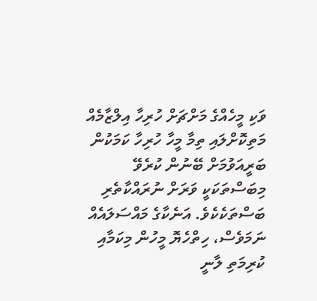ވަކި މީހެއްގެ މަށްޗަށް ހުރިހާ އިލްޒާމެއް މަތިކޮށްލައި ތިމާ މީހާ ހުރިހާ ކަމަކުން ބަރީއަވުމަށް ބޭނުން ކުރެވޭ މިބަސްތަކަކީ ވަރަށް ނުރައްކާތެރި ބަސްތަކެކެވެ. އަނެކާގެ މައްސަލައެއް ނަމަވެސް، ހިތްހެޔޮ މީހުން މިކަމާއި ކުރިމަތި ލާނީ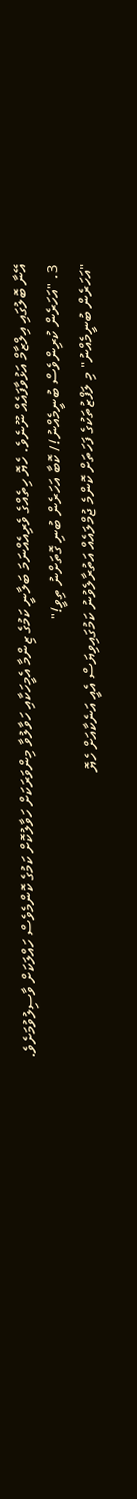އޭނާ ބޮލުގައި އިލްޒާމް އަޅުވާފައެއް ނޫނެވެ. ހެޔޮ ހިތެއްގެ ވެރިއެއްނަމަ ބަލާނީ ކަމުގެ ޒިންމާ އެމީހަކާއި ހަވާލުވާ މިންވަރަކަށް ހަވާލުކޮށް ކަމުގެ ކޮންމެވެސް ހައްލަކަށް ވާސިލުވުމަށެވެ.
3. "އަހަރެން ކުރިންވެސް ބުނީމެއްނު!/ ކޮބާ އަހަރެން ބުނި ގޮތަށްނު ތިވީ!"
"އަހަރެން ބުނީމެއްނު" މި ލަފްޒުތަކުގެ ފަހަތަށް ކޮންމެ ޖުމްލައެއް އަތުރާލެވުނު ކަމުގައިވިޔަސް އެއީ އަނެކާއަށް ހެޔޮ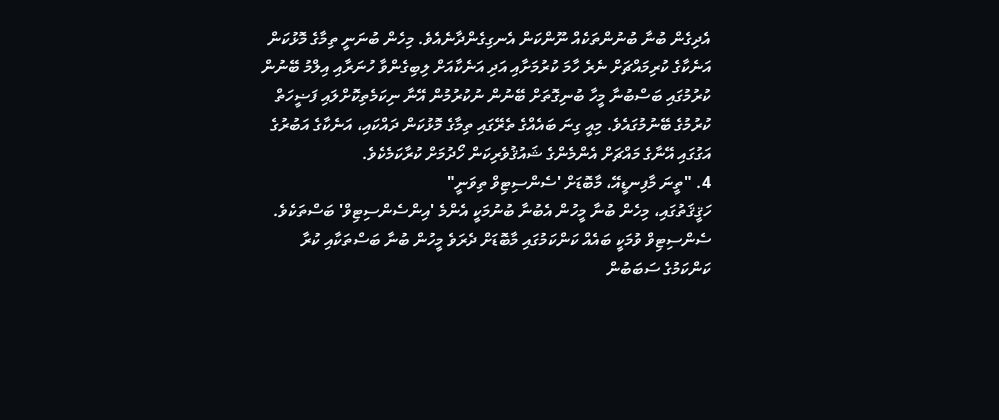އެދިގެން ބުނާ ބުނުންތަކެއް ނޫންކަން އެނގިގެންދާނެއެވެ. މިހެން ބުނަނީ ތިމާގެ މޮޅުކަން އަނެކާގެ ކުރިމައްޗަށް ނެރެ ހާމަ ކުރުމަށާއި އަދި އަނެކާއަށް ލިބިގެންވާ ހުނަރާއި އިލްމު ބޭނުން ކުރުމުގައި ބަސްބުނާ މީހާ ބުނިގޮތަށް ބޭނުން ނުކުރުމުން އޭނާ ނިކަމެތިކޮށްލައި ފަޟީހަތް ކުރުމުގެ ބޭނުމުގައެވެ. މިއީ ގިނަ ބައެއްގެ ތެރޭގައި ތިމާގެ މޮޅުކަން ދައްކައި، އަނެކާގެ އަބުރުގެ އަގުގައި އޭނާގެ މައްޗަށް އެންމެންގެ ޝައުޤުވެރިކަން ހޯދުމަށް ކުރާކަމެކެވެ.
4. "ތީނަ މާފިނޑީއޭ، މާބޮޑަށް 'ސެންސިޓިވް ތިވަނީ"
ހަޤީޤަތުގައި، މިހެން ބުނާ މީހުން އެބުނާ ބުނުމަކީ އެންމެ 'އިންސެންސިޓިވް' ބަސްތަކެވެ. ސެންސިޓިވް ވުމަކީ ބައެއް ކަންކަމުގައި މާބޮޑަށް ދެރަވެ މީހުން ބުނާ ބަސްތަކާއި ކުރާ ކަންކަމުގެ ސަބަބުން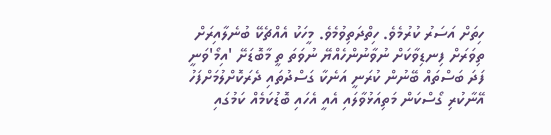ހިތަށް އަސަރު ކުރުމެވެ. ހިތްދަތިވުމެވެ. މީހަކު އެއްޗެކޭ ބުނެލާއިރަށް ތިވަރަށް ފިނޑިވާކަށް ނުވާނުންހެއްޔޭ ނުވަތަ ތީ މާބޮޑަށޭ 'އިމޯ'ވަނީ ފަދަ ބަސްތައް ބޭނުން ކުރަނީ އަނެކާ ގަސްދުތައި ދެރަކޮށްލުމަށްފަހު އޭނާކުރި ގޯސްކަން މަތިއަޅުވާލައި އެއީ އެހައި ބޮޑުކަމެއް ކަމުގައި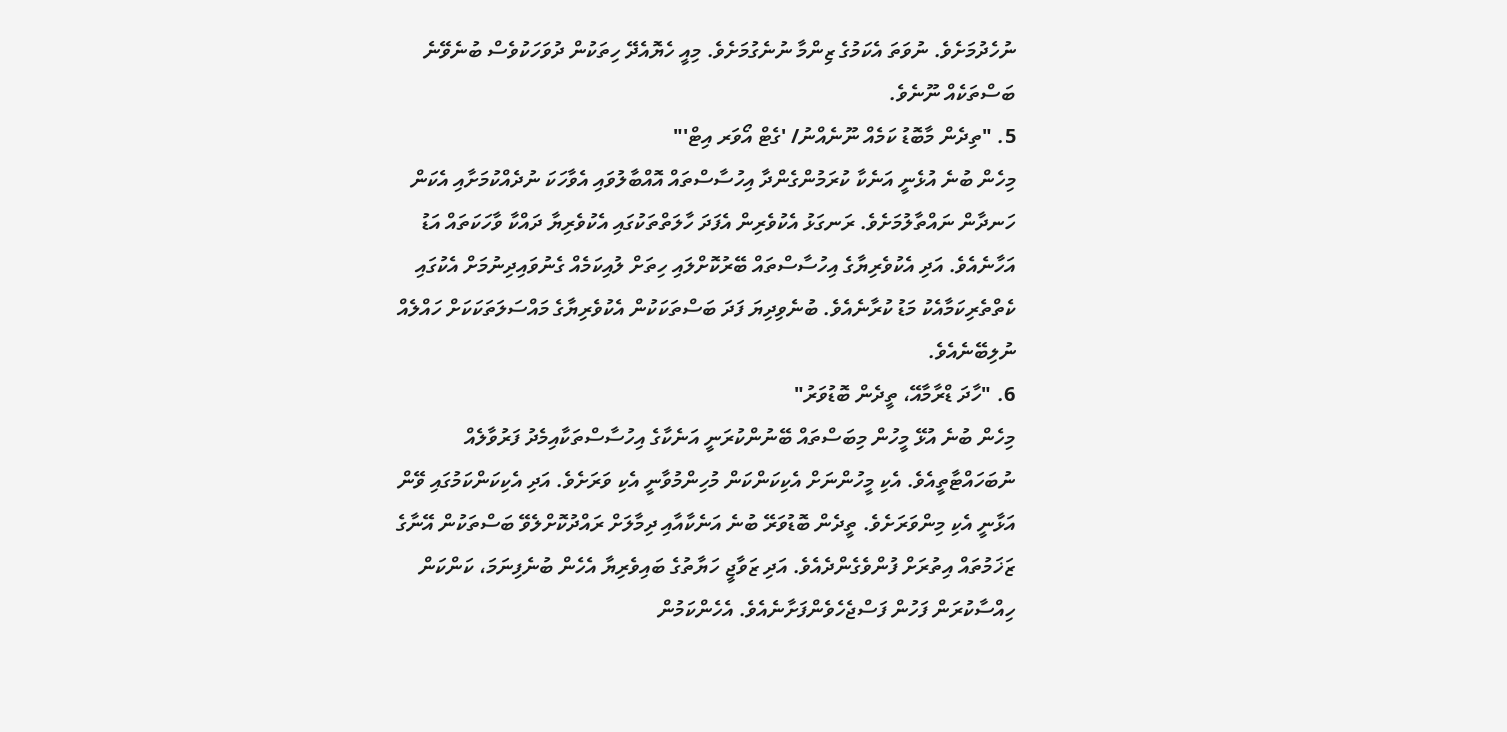ނުހެދުމަށެވެ. ނުވަތަ އެކަމުގެ ޒިންމާ ނުނެގުމަށެވެ. މިއީ ހެޔޮއެދޭ ހިތަކުން ދުވަހަކުވެސް ބުނެވޭނެ ބަސްތަކެއް ނޫނެވެ.
5. "ތިދެން މާބޮޑު ކަމެއް ނޫނެއްނު/ 'ގެޓް އޯވަރ އިޓް'"
މިހެން ބުނެ އުޅެނީ އަނެކާ ކުރަމުންގެންދާ އިހުސާސްތައް އޮއްބާލުވައި އެވާހަކަ ނުދެއްކުމަށާއި އެކަން ހަނދާން ނައްތާލުމަށެވެ. ރަނގަޅު އެކުވެރިން އެފަދަ ހާލަތްތަކުގައި އެކުވެރިޔާ ދައްކާ ވާހަކަތައް އަޑު އަހާނެއެވެ. އަދި އެކުވެރިޔާގެ އިހުސާސްތައް ބޭރުކޮށްލައި ހިތަށް ލުއިކަމެއް ގެނުވައިދިނުމަށް އެކުގައި ކެތްތެރިކަމާއެކު މަޑު ކުރާނެއެވެ. ބުނެވިދިޔަ ފަދަ ބަސްތަކަކުން އެކުވެރިޔާގެ މައްސަލަތަކަކަށް ހައްލެއް ނުލިބޭނެއެވެ.
6. "ހާދަ ޑްރާމާއޭ، ތީދެން ބޮޑުވަރު"
މިހެން ބުނެ އުޅޭ މީހުން މިބަސްތައް ބޭނުންކުރަނީ އަނެކާގެ އިހުސާސްތަކާއިމެދު ފަރުވާލެއް ނުބަހައްޓާތީއެވެ. އެކި މީހުންނަށް އެކިކަންކަން މުހިންމުވާނީ އެކި ވަރަށެވެ. އަދި އެކިކަންކަމުގައި ވޭން އަޅާނީ އެކި މިންވަރަށެވެ. ތީދެން ބޮޑުވަރޭ ބުނެ އަނެކާއާއި ދިމާލަށް ރައްދުކޮށްލެވޭ ބަސްތަކުން އޭނާގެ ޒަޚަމުތައް އިތުރަށް ފުންވެގެންދެއެވެ. އަދި ޒަވާޖީ ހަޔާތުގެ ބައިވެރިޔާ އެހެން ބުނެފިނަމަ، ކަންކަން ހިއްސާކުރަން ފަހުން ފަސްޖެހެވެންފަށާނެއެވެ. އެހެންކަމުން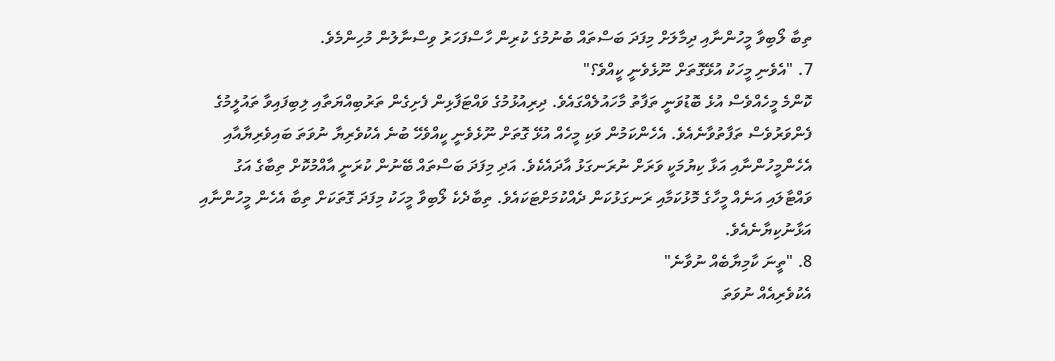ތިބާ ލޯބިވާ މީހުންނާއި ދިމާލަށް މިފަދަ ބަސްތައް ބުނުމުގެ ކުރިން ހާސްފަހަރު ވިސްނާލުން މުހިންމެވެ.
7. "އެވެނި މީހަކު އުޅޭގޮތަށް ނޫޅެވެނީ ކީއްވެ؟"
ކޮންމެ މީހެއްވެސް އުޅެ ބޮޑުވަނީ ތަފާތު މާހައުލެއްގައެވެ. ދިރިއުޅުމުގެ ވައްޓަފާޅިން ފެށިގެން ތަރުބިއްޔަތާއި ލިބިފައިވާ ތައުލީމުގެ ފެންވަރުވެސް ތަފާތުވާނެއެވެ. އެހެންކަމުން ވަކި މީހެއް އުޅޭ ގޮތަށް ނޫޅެވެނީ ކީއްވެހޭ ބުނެ އެކުވެރިޔާ ނުވަތަ ބައިވެރިޔާއާއި އެހެންމީހުންނާއި އަޅާ ކިޔުމަކީ ވަރަށް ނުރަނގަޅު އާދައެކެވެ. އަދި މިފަދަ ބަސްތައް ބޭނުން ކުރަނީ އާއްމުކޮށް ތިބާގެ އަގު ވައްޓާލައި އަނެއް މީހާގެ މޮޅުކަމާއި ރަނގަޅުކަން ދެއްކުމަށްޓަކައެވެ. ތިބާދެކެ ލޯބިވާ މީހަކު މިފަދަ ގޮތަކަށް ތިބާ އެހެން މީހުންނާއި އަޅާނުކިޔާނެއެވެ.
8. "ތީނަ ކާމިޔާބެއް ނުވާނެ"
އެކުވެރިއެއް ނުވަތަ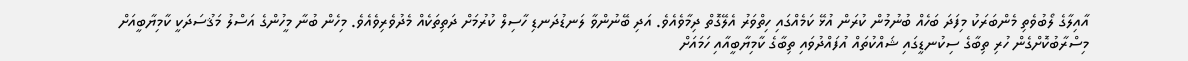އާއިލާގެ ލޯބުވެތި މެންބަރަކު މިފަދަ ބަހެއް ބުނުމުން ކުރަން އުޅޭ ކަމެއްގައި ހިތްވަރު އެލޭގޮތް ދިމާވެއެވެ. އަދި ބޭނުންވާ ލަނޑުދަނޑި ހާސިލް ކުރުމަށް ދަތިތަކެއް މެދުވެރިވެއެވެ. މިހެން ބުނާ މީހުންގެ އަސްލު މަޤުސަދަކީ ކާމިޔާބީއަށް މިސްރާބުކޮށްގެން ހުރި ތިބާގެ ސިކުނޑީގައި ޝައްކުތައް އުފައްދުވައި ތިބާގެ ކާމިޔާބީއާއި ހަމައަށް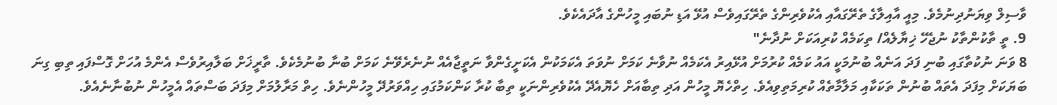ވާސިލް ވިޔަނުދިނުމެވެ. މިއީ އާއިލާގެ ތެރޭގައާއި އެކުވެރިންގެ ތެރޭގައިވެސް އުޅޭ އަޑި ނުބައި މީހުންގެ އާދައެކެވެ.
9. ތީ ތާކުންތާކު ނުޖެހޭ ޚިޔާލެއް/ ތިކަމެއް ކުރިއަކަށް ނުދާނެ"
8 ވަނަ ނުކުތާގައި ބުނި ފަދަ އަނެއް ބުނުމަކީ އައު ކަމެއް ކުރުމަށް އުޅޭއިރު އެކަމެއް ނުވާނެ ކަމަށް ނުވަތަ އެކަމަކުން އެކަށީގެންވާ ނަތީޖާއެއް ނުނެރެވޭނެ ކަމަށް ބުނާ ބުނުމެކެވެ. ތާރީޚަށް ބަލާއިރުވެސް އެންމެ އުހަށް ގޮސްފައި ތިބި ގިނަ ބަޔަކަށް މިފަދަ އެތައް ބުނުން ތަކަކާއި މަލާމާތެއް ކުރިމަތިވިއެވެ. ހިތްހެޔޮ މީހުން އަދި ތިބާއަށް ހެޔޮއެދޭ އެކުވެރިންނަކީ ތިބާ ކުރާ ކަންކަމުގައި ހިއްވަރުދޭ މީހުންނެވެ. ހިތް މަރާލުމަށް މިފަދަ ބަސްތައް އެމީހުން ނުބުނާނެއެވެ.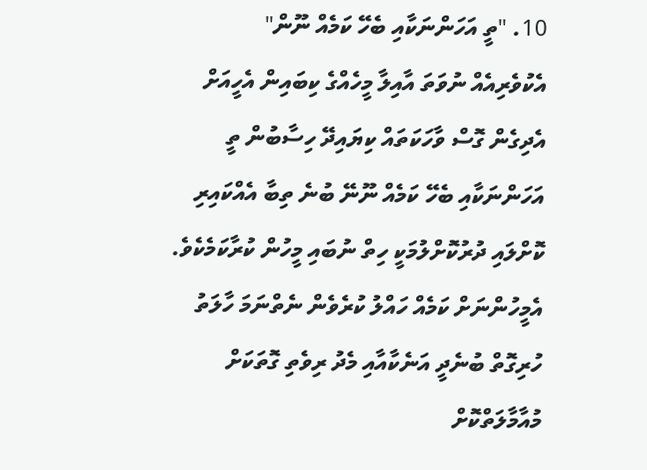10. "ތީ އަހަންނަކާއި ބެހޭ ކަމެއް ނޫން"
އެކުވެރިއެއް ނުވަތަ އާއިލާ މީހެއްގެ ކިބައިން އެހީއަށް އެދިގެން ގޮސް ވާހަކަތައް ކިޔައިދޭ ހިސާބުން ތީ އަހަންނަކާއި ބެހޭ ކަމެއް ނޫނޭ ބުނެ ތިބާ އެއްކައިރި ކޮށްލައި ދުރުކޮށްލުމަކީ ހިތް ނުބައި މީހުން ކުރާކަމެކެވެ. އެމީހުންނަށް ކަމެއް ހައްލު ކުރެވެން ނެތްނަމަ ހާލަތު ހުރިގޮތް ބުނެދީ އަނެކާއާއި މެދު ރިވެތި ގޮތަކަށް މުއާމާލަތްކޮށް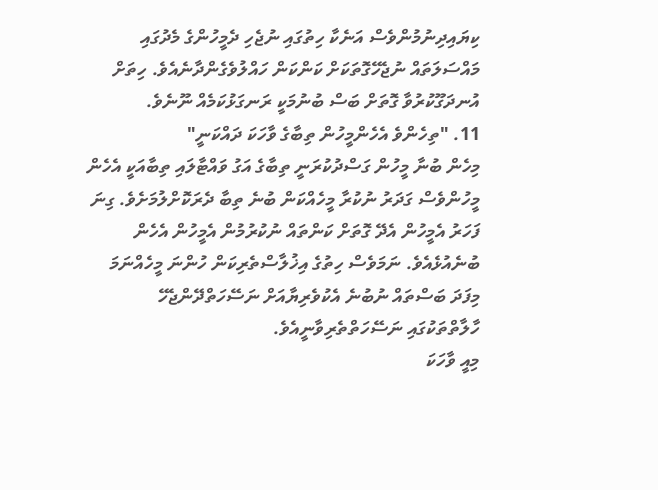ކިޔައިދިނުމުންވެސް އަނެކާ ހިތުގައި ނުޖެހި ދެމީހުންގެ މެދުގައި މައްސަލަތައް ނުޖެހޭގޮތަކަށް ކަންކަން ހައްލުވެގެންދާނެއެވެ. ހިތަށް އުނދަގޫކުރުވާ ގޮތަށް ބަސް ބުނުމަކީ ރަނގަޅުކަމެއް ނޫނެވެ.
11. "ތިހެންވެ އެހެންމީހުން ތިބާގެ ވާހަކަ ދައްކަނީ"
މިހެން ބުނާ މީހުން ގަސްދުކުރަނީ ތިބާގެ އަގު ވައްޓާލައި ތިބާއަކީ އެހެން މީހުންވެސް ގަދަރު ނުކުރާ މީހެއްކަން ބުނެ ތިބާ ދެރަކޮށްލުމަށެވެ. ގިނަ ފަހަރު އެމީހުން އެދޭ ގޮތަށް ކަންތައް ނުކުރުމުން އެމީހުން އެހެން ބުނެއުޅެއެވެ. ނަމަވެސް ހިތުގެ އިޚުލާސްތެރިކަން ހުންނަ މީހެއްނަމަ މިފަދަ ބަސްތައް ނުބުނެ އެކުވެރިޔާއަށް ނަސޭހަތްދޭންޖެހޭ ހާލާތްތަކުގައި ނަސޭހަތްތެރިވާނީއެވެ.
މިއީ ވާހަކަ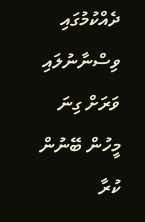ދެއްކުމުގައި ވިސްނާނުލައި ވަރަށް ގިނަ މީހުން ބޭނުން ކުރާ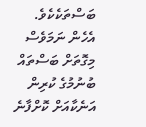ބަސްތަކެކެވެ. އެހެން ނަމަވެސް މިގޮތަށް ބަސްތައް ބުނުމުގެ ކުރިން އަނެކާއަށް ކޮށްފާނެ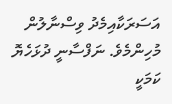އަސަރަކާއިމެދު ވިސްނާލުން މުހިންމެވެ. ނަފްސާނީ ދުޅަހެޔޮ ކަމަކީ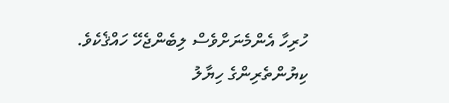ހުރިހާ އެންމެނަށްވެސް ލިބެންޖެހޭ ހައްޤެކެވެ.
ކިޔުންތެރިންގެ ހިޔާލު